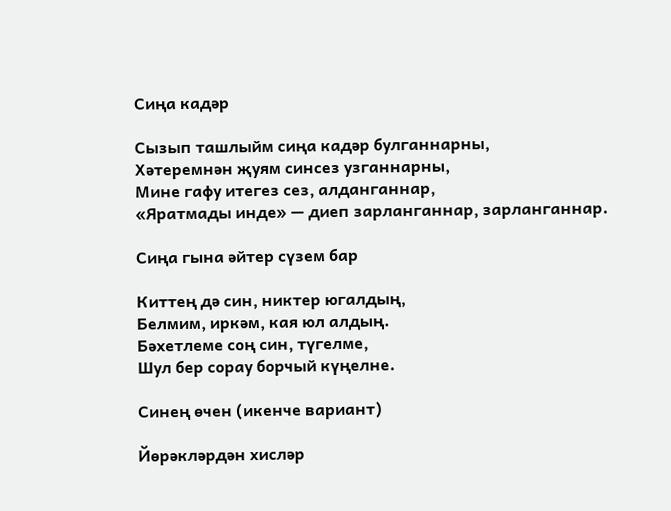Сиңа кадәр

Сызып ташлыйм сиңа кадәр булганнарны,
Хәтеремнән җуям синсез узганнарны,
Мине гафу итегез сез, алданганнар,
«Яратмады инде» — диеп зарланганнар, зарланганнар.

Сиңа гына әйтер сүзем бар

Киттең дә син, никтер югалдың,
Белмим, иркәм, кая юл алдың.
Бәхетлеме соң син, түгелме,
Шул бер сорау борчый күңелне.

Синең өчен (икенче вариант)

Йөрәкләрдән хисләр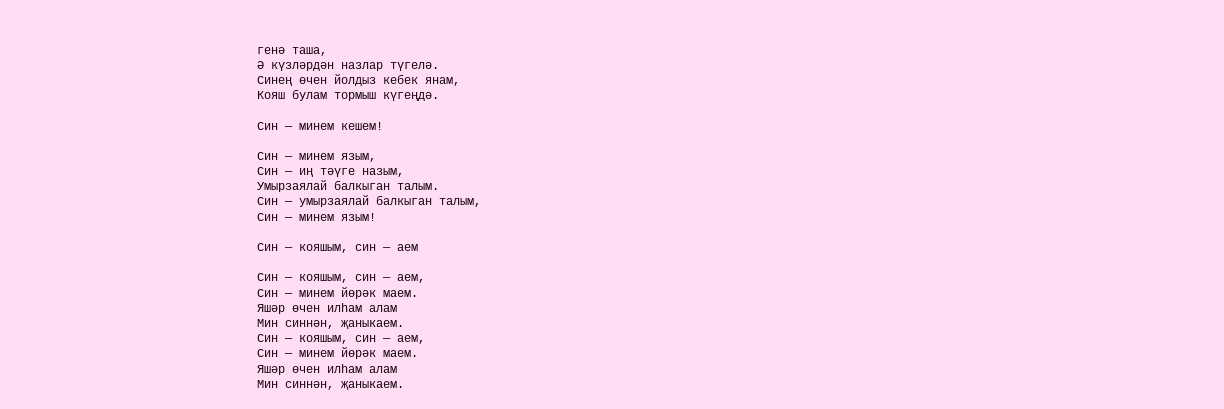генә таша,
Ә күзләрдән назлар түгелә.
Синең өчен йолдыз кебек янам,
Кояш булам тормыш күгеңдә.

Син — минем кешем!

Син — минем язым,
Син — иң тәүге назым,
Умырзаялай балкыган талым.
Син — умырзаялай балкыган талым,
Син — минем язым!

Син — кояшым, син — аем

Син — кояшым, син — аем,
Син — минем йөрәк маем.
Яшәр өчен илһам алам
Мин синнән, җаныкаем.
Син — кояшым, син — аем,
Син — минем йөрәк маем.
Яшәр өчен илһам алам
Мин синнән, җаныкаем.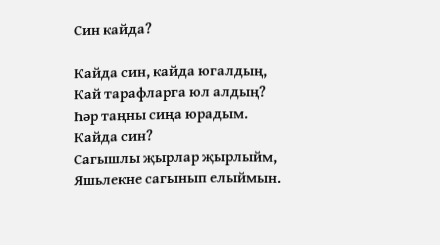Син кайда?

Кайда син, кайда югалдың,
Кай тарафларга юл алдың?
Һәр таңны сиңа юрадым.
Кайда син?
Сагышлы җырлар җырлыйм,
Яшьлекне сагынып елыймын.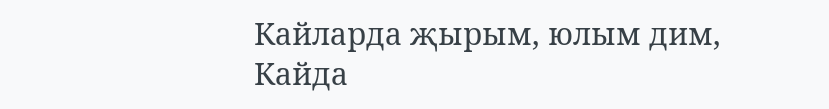Кайларда җырым, юлым дим,
Кайда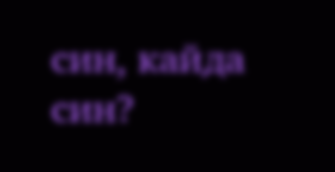син, кайда син?